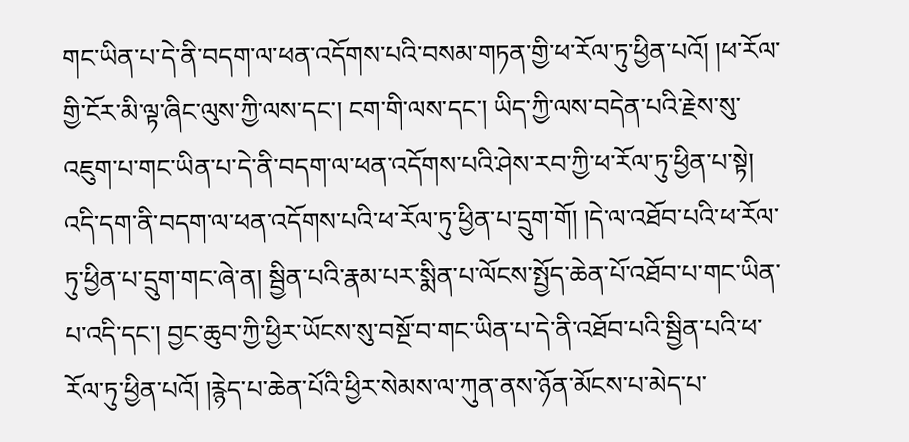གང་ཡིན་པ་དེ་ནི་བདག་ལ་ཕན་འདོགས་པའི་བསམ་གཏན་གྱི་ཕ་རོལ་ཏུ་ཕྱིན་པའོ། །ཕ་རོལ་གྱི་ངོར་མི་ལྟ་ཞིང་ལུས་ཀྱི་ལས་དང་། ངག་གི་ལས་དང་། ཡིད་ཀྱི་ལས་བདེན་པའི་རྗེས་སུ་འཇུག་པ་གང་ཡིན་པ་དེ་ནི་བདག་ལ་ཕན་འདོགས་པའི་ཤེས་རབ་ཀྱི་ཕ་རོལ་ཏུ་ཕྱིན་པ་སྟེ། འདི་དག་ནི་བདག་ལ་ཕན་འདོགས་པའི་ཕ་རོལ་ཏུ་ཕྱིན་པ་དྲུག་གོ། །དེ་ལ་འཐོབ་པའི་ཕ་རོལ་ཏུ་ཕྱིན་པ་དྲུག་གང་ཞེ་ན། སྦྱིན་པའི་རྣམ་པར་སྨིན་པ་ལོངས་སྤྱོད་ཆེན་པོ་འཐོབ་པ་གང་ཡིན་པ་འདི་དང་། བྱང་ཆུབ་ཀྱི་ཕྱིར་ཡོངས་སུ་བསྔོ་བ་གང་ཡིན་པ་དེ་ནི་འཐོབ་པའི་སྦྱིན་པའི་ཕ་རོལ་ཏུ་ཕྱིན་པའོ། །རྙེད་པ་ཆེན་པོའི་ཕྱིར་སེམས་ལ་ཀུན་ནས་ཉོན་མོངས་པ་མེད་པ་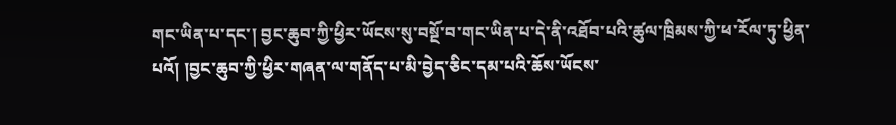གང་ཡིན་པ་དང་། བྱང་ཆུབ་ཀྱི་ཕྱིར་ཡོངས་སུ་བསྔོ་བ་གང་ཡིན་པ་དེ་ནི་འཐོབ་པའི་ཚུལ་ཁྲིམས་ཀྱི་ཕ་རོལ་ཏུ་ཕྱིན་པའོ། །བྱང་ཆུབ་ཀྱི་ཕྱིར་གཞན་ལ་གནོད་པ་མི་བྱེད་ཅིང་དམ་པའི་ཆོས་ཡོངས་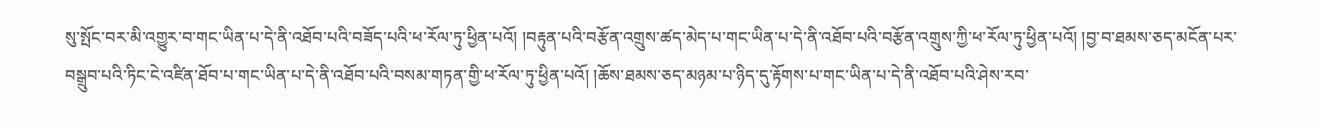སུ་སྤོང་བར་མི་འགྱུར་བ་གང་ཡིན་པ་དེ་ནི་འཐོབ་པའི་བཟོད་པའི་ཕ་རོལ་ཏུ་ཕྱིན་པའོ། །བརྟུན་པའི་བརྩོན་འགྲུས་ཚད་མེད་པ་གང་ཡིན་པ་དེ་ནི་འཐོབ་པའི་བརྩོན་འགྲུས་ཀྱི་ཕ་རོལ་ཏུ་ཕྱིན་པའོ། །བྱ་བ་ཐམས་ཅད་མངོན་པར་བསྒྲུབ་པའི་ཏིང་ངེ་འཛིན་ཐོབ་པ་གང་ཡིན་པ་དེ་ནི་འཐོབ་པའི་བསམ་གཏན་གྱི་ཕ་རོལ་ཏུ་ཕྱིན་པའོ། །ཆོས་ཐམས་ཅད་མཉམ་པ་ཉིད་དུ་རྟོགས་པ་གང་ཡིན་པ་དེ་ནི་འཐོབ་པའི་ཤེས་རབ་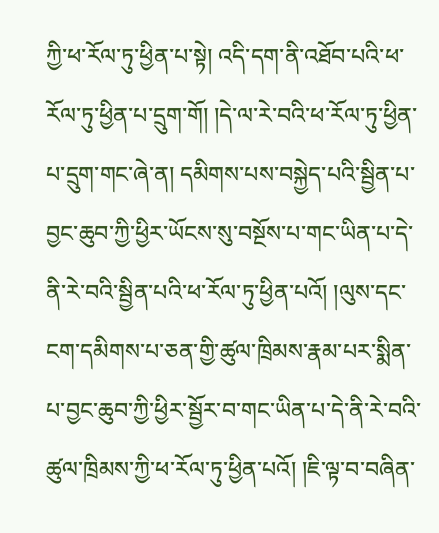ཀྱི་ཕ་རོལ་ཏུ་ཕྱིན་པ་སྟེ། འདི་དག་ནི་འཐོབ་པའི་ཕ་རོལ་ཏུ་ཕྱིན་པ་དྲུག་གོ། །དེ་ལ་རེ་བའི་ཕ་རོལ་ཏུ་ཕྱིན་པ་དྲུག་གང་ཞེ་ན། དམིགས་པས་བསྐྱེད་པའི་སྦྱིན་པ་བྱང་ཆུབ་ཀྱི་ཕྱིར་ཡོངས་སུ་བསྔོས་པ་གང་ཡིན་པ་དེ་ནི་རེ་བའི་སྦྱིན་པའི་ཕ་རོལ་ཏུ་ཕྱིན་པའོ། །ལུས་དང་ངག་དམིགས་པ་ཅན་གྱི་ཚུལ་ཁྲིམས་རྣམ་པར་སྨིན་པ་བྱང་ཆུབ་ཀྱི་ཕྱིར་སྦྱོར་བ་གང་ཡིན་པ་དེ་ནི་རེ་བའི་ཚུལ་ཁྲིམས་ཀྱི་ཕ་རོལ་ཏུ་ཕྱིན་པའོ། །ཇི་ལྟ་བ་བཞིན་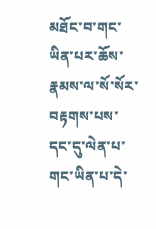མཐོང་བ་གང་ཡིན་པར་ཆོས་རྣམས་ལ་སོ་སོར་བརྟགས་པས་དང་དུ་ལེན་པ་གང་ཡིན་པ་དེ་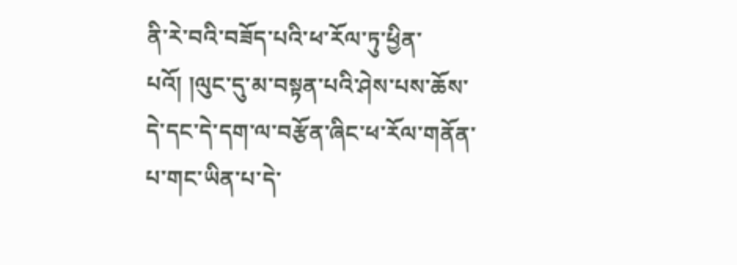ནི་རེ་བའི་བཟོད་པའི་ཕ་རོལ་ཏུ་ཕྱིན་པའོ། །ལུང་དུ་མ་བསྟན་པའི་ཤེས་པས་ཆོས་དེ་དང་དེ་དག་ལ་བརྩོན་ཞིང་ཕ་རོལ་གནོན་པ་གང་ཡིན་པ་དེ་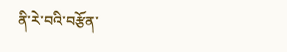ནི་རེ་བའི་བརྩོན་